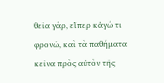θεῖα γάρ, εἴπερ κἀγώ τι φρονῶ, καὶ τὰ παθήματα κεῖνα πρὸς αὐτὸν τῆς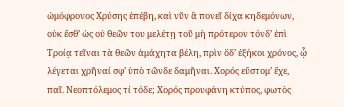ὠμόφρονος Χρύσης ἐπέβη, καὶ νῦν ἃ πονεῖ δίχα κηδεμόνων, οὐκ ἔσθʼ ὡς οὐ θεῶν του μελέτῃ τοῦ μὴ πρότερον τόνδʼ ἐπὶ Τροίᾳ τεῖναι τὰ θεῶν ἀμάχητα βέλη, πρὶν ὅδʼ ἐξήκοι χρόνος, ᾧ λέγεται χρῆναί σφʼ ὑπὸ τῶνδε δαμῆναι. Χορός εὔστομʼ ἔχε, παῖ. Νεοπτόλεμος τί τόδε; Χορός προυφάνη κτύπος, φωτὸς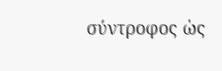σύντροφος ὡς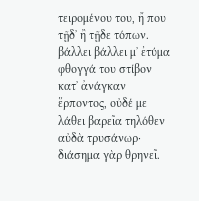τειρομένου του, ἤ που τῇδʼ ἢ τῇδε τόπων. βάλλει βάλλει μʼ ἐτύμα φθογγά του στίβον κατʼ ἀνάγκαν ἕρποντος, οὐδέ με λάθει βαρεῖα τηλόθεν αὐδὰ τρυσάνωρ· διάσημα γὰρ θρηνεῖ.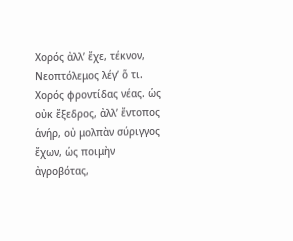Χορός ἀλλʼ ἔχε, τέκνον, Νεοπτόλεμος λέγʼ ὅ τι. Χορός φροντίδας νέας. ὡς οὐκ ἔξεδρος, ἀλλʼ ἔντοπος ἁνήρ, οὐ μολπὰν σύριγγος ἔχων, ὡς ποιμὴν ἀγροβότας,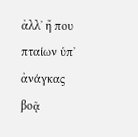ἀλλʼ ἤ που πταίων ὑπʼ ἀνάγκας βοᾷ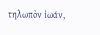τηλωπὸν ἰωάν,